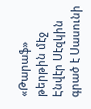«Թարաֆ» թերթին մէջ Էնվէր Սէզկին գրած է Սասունի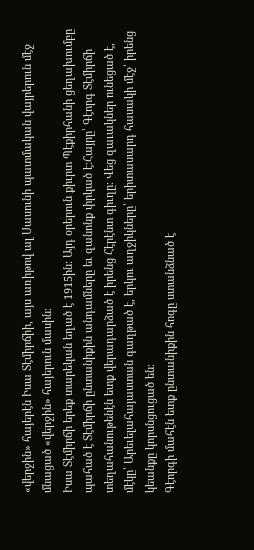«վերջին» հայերէն Իսա Տէմիրճիի, այս առիթով ալ Սասունի պատմական վայրերուն մէջ մնացած «վերջին» հայերուն մասին։
Իսա Տէմիրճի երեք տարեկան եղած է 1915ին: Այդ օրերուն քիւրտ Պէքիրհանի ցեղախումբը պահած է Տէմիրճի ընտանիքին անդամները եւ զանոնք փրկած է։Հայրը՝ Գէորգ Տէմիրճի տեղահանութենէն ետք վերադարձած է իրենց Հէրէնտ գիւղը։ Վեց զաւակներ ունեցած է, մէկը՝ Արեւելահայաստան գաղթած է, երկու աղջիկները՝ երիտասարդ հասակի մէջ՝ իրենց կեանքը կորսնցուցած են։
Գէորգի մահէն ետք ընտանիքին հոգը ստանձնած է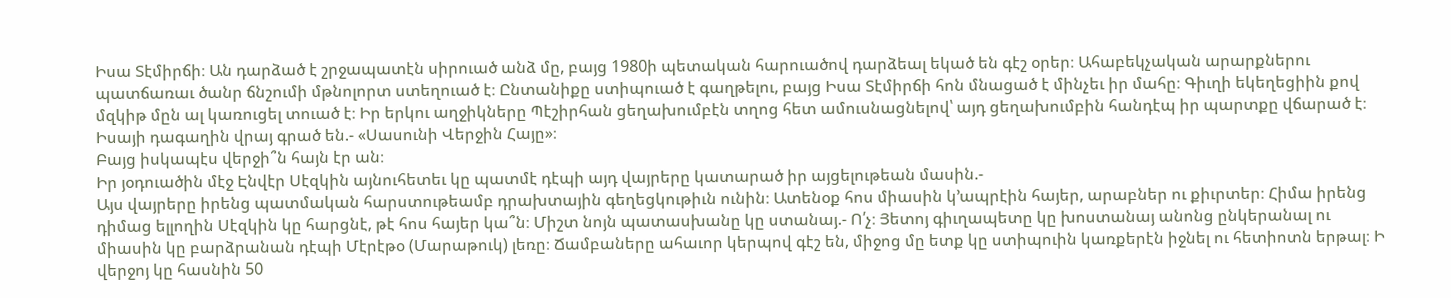Իսա Տէմիրճի։ Ան դարձած է շրջապատէն սիրուած անձ մը, բայց 1980ի պետական հարուածով դարձեալ եկած են գէշ օրեր։ Ահաբեկչական արարքներու պատճառաւ ծանր ճնշումի մթնոլորտ ստեղուած է։ Ընտանիքը ստիպուած է գաղթելու, բայց Իսա Տէմիրճի հոն մնացած է մինչեւ իր մահը։ Գիւղի եկեղեցիին քով մզկիթ մըն ալ կառուցել տուած է։ Իր երկու աղջիկները Պէշիրհան ցեղախումբէն տղոց հետ ամուսնացնելով՝ այդ ցեղախումբին հանդէպ իր պարտքը վճարած է։ Իսայի դագաղին վրայ գրած են.- «Սասունի Վերջին Հայը»։
Բայց իսկապէս վերջի՞ն հայն էր ան։
Իր յօդուածին մէջ Էնվէր Սէզկին այնուհետեւ կը պատմէ դէպի այդ վայրերը կատարած իր այցելութեան մասին.-
Այս վայրերը իրենց պատմական հարստութեամբ դրախտային գեղեցկութիւն ունին։ Ատենօք հոս միասին կ՚ապրէին հայեր, արաբներ ու քիւրտեր։ Հիմա իրենց դիմաց ելլողին Սէզկին կը հարցնէ, թէ հոս հայեր կա՞ն։ Միշտ նոյն պատասխանը կը ստանայ.- Ո՛չ։ Յետոյ գիւղապետը կը խոստանայ անոնց ընկերանալ ու միասին կը բարձրանան դէպի Մէրէթօ (Մարաթուկ) լեռը։ Ճամբաները ահաւոր կերպով գէշ են, միջոց մը ետք կը ստիպուին կառքերէն իջնել ու հետիոտն երթալ։ Ի վերջոյ կը հասնին 50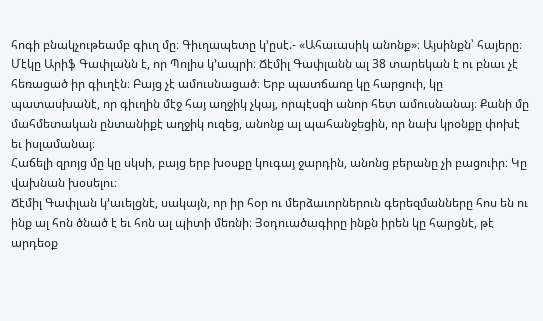հոգի բնակչութեամբ գիւղ մը։ Գիւղապետը կ՚ըսէ.- «Ահաւասիկ անոնք»։ Այսինքն՝ հայերը։
Մէկը Արիֆ Գափլանն է, որ Պոլիս կ՚ապրի։ Ճէմիլ Գափլանն ալ 38 տարեկան է ու բնաւ չէ հեռացած իր գիւղէն։ Բայց չէ ամուսնացած։ Երբ պատճառը կը հարցուի, կը պատասխանէ, որ գիւղին մէջ հայ աղջիկ չկայ, որպէսզի անոր հետ ամուսնանայ։ Քանի մը մահմետական ընտանիքէ աղջիկ ուզեց, անոնք ալ պահանջեցին, որ նախ կրօնքը փոխէ եւ իսլամանայ։
Հաճելի զրոյց մը կը սկսի, բայց երբ խօսքը կուգայ ջարդին, անոնց բերանը չի բացուիր։ Կը վախնան խօսելու։
Ճէմիլ Գափլան կ՚աւելցնէ, սակայն, որ իր հօր ու մերձաւորներուն գերեզմանները հոս են ու ինք ալ հոն ծնած է եւ հոն ալ պիտի մեռնի։ Յօդուածագիրը ինքն իրեն կը հարցնէ, թէ արդեօք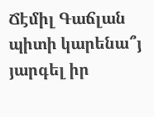Ճէմիլ Գաճլան պիտի կարենա՞յ յարգել իր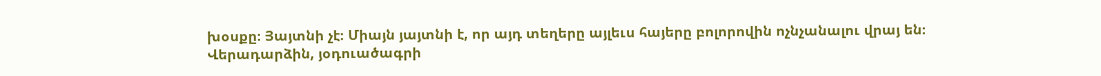խօսքը։ Յայտնի չէ։ Միայն յայտնի է, որ այդ տեղերը այլեւս հայերը բոլորովին ոչնչանալու վրայ են։
Վերադարձին, յօդուածագրի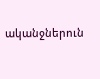ականջներուն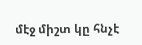մէջ միշտ կը հնչէ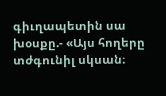գիւղապետին սա խօսքը.- «Այս հողերը տժգունիլ սկսան։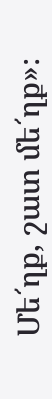Մե՜ղք, շատ մե՜ղք»։